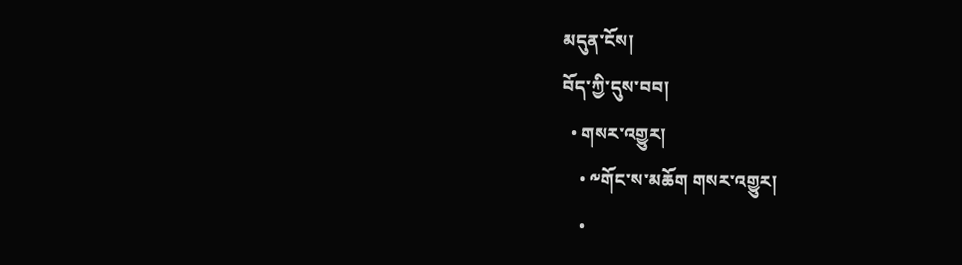མདུན་ངོས།
བོད་ཀྱི་དུས་བབ།
  • གསར་འགྱུར།
    • ༸གོང་ས་མཆོག གསར་འགྱུར།
    •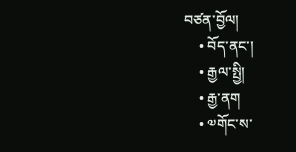བཙན་བྱོལ།
    • བོད་ནང་།
    • རྒྱལ་སྤྱི།
    • རྒྱ་ནག
    • ༧གོང་ས་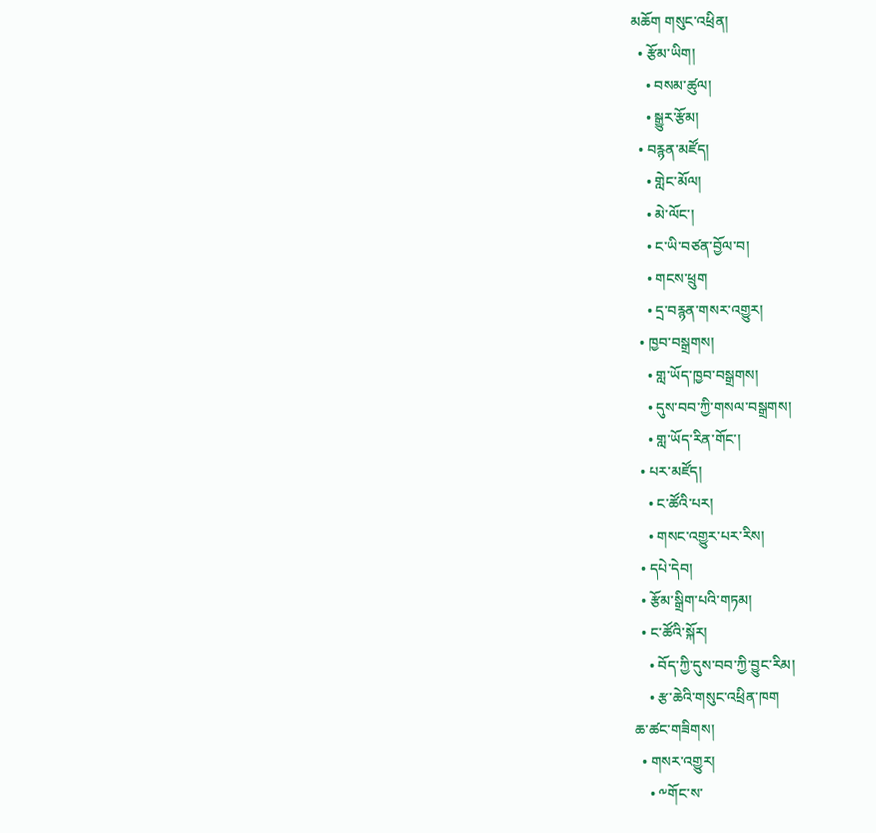མཆོག གསུང་འཕྲིན།
  • རྩོམ་ཡིག།
    • བསམ་ཚུལ།
    • སྒྱུར་རྩོམ།
  • བརྙན་མཛོད།
    • གླེང་མོལ།
    • མེ་ལོང་།
    • ང་ཡི་བཙན་བྱོལ་བ།
    • གངས་ཕྲུག
    • དྲ་བརྙན་གསར་འགྱུར།
  • ཁྱབ་བསྒྲགས།
    • གླ་ཡོད་ཁྱབ་བསྒྲགས།
    • དུས་བབ་ཀྱི་གསལ་བསྒྲགས།
    • གླ་ཡོད་རིན་གོང་།
  • པར་མཛོད།
    • ང་ཚོའི་པར།
    • གསང་འགྱུར་པར་རིས།
  • དཔེ་དེབ།
  • རྩོམ་སྒྲིག་པའི་གཏམ།
  • ང་ཚོའི་སྐོར།
    • བོད་ཀྱི་དུས་བབ་ཀྱི་བྱུང་རིམ།
    • རྩ་ཆེའི་གསུང་འཕྲིན་ཁག
ཆ་ཚང་གཟིགས།
  • གསར་འགྱུར།
    • ༸གོང་ས་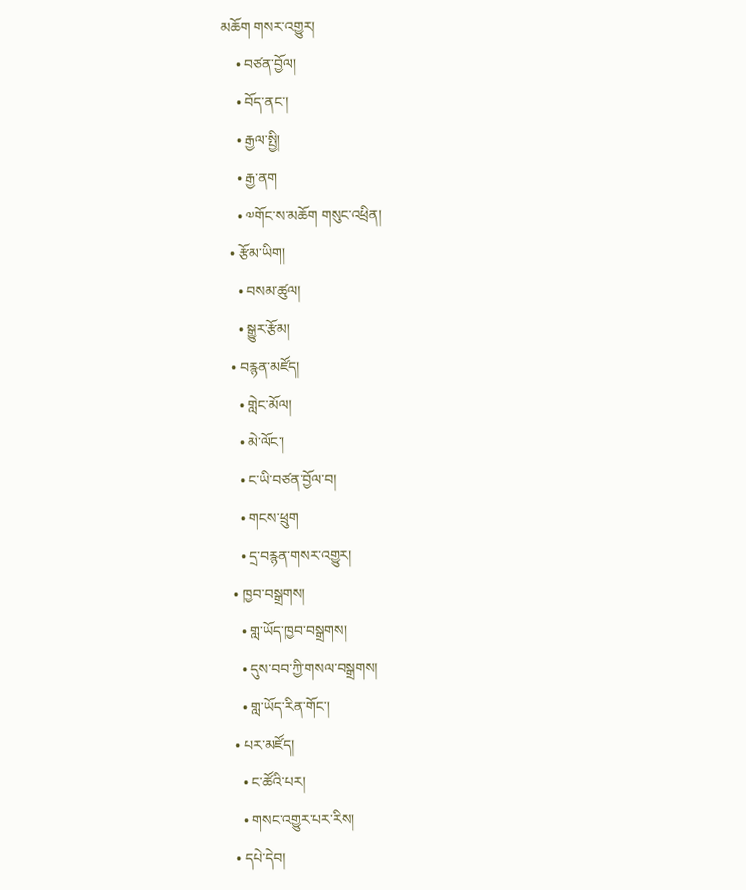མཆོག གསར་འགྱུར།
    • བཙན་བྱོལ།
    • བོད་ནང་།
    • རྒྱལ་སྤྱི།
    • རྒྱ་ནག
    • ༧གོང་ས་མཆོག གསུང་འཕྲིན།
  • རྩོམ་ཡིག།
    • བསམ་ཚུལ།
    • སྒྱུར་རྩོམ།
  • བརྙན་མཛོད།
    • གླེང་མོལ།
    • མེ་ལོང་།
    • ང་ཡི་བཙན་བྱོལ་བ།
    • གངས་ཕྲུག
    • དྲ་བརྙན་གསར་འགྱུར།
  • ཁྱབ་བསྒྲགས།
    • གླ་ཡོད་ཁྱབ་བསྒྲགས།
    • དུས་བབ་ཀྱི་གསལ་བསྒྲགས།
    • གླ་ཡོད་རིན་གོང་།
  • པར་མཛོད།
    • ང་ཚོའི་པར།
    • གསང་འགྱུར་པར་རིས།
  • དཔེ་དེབ།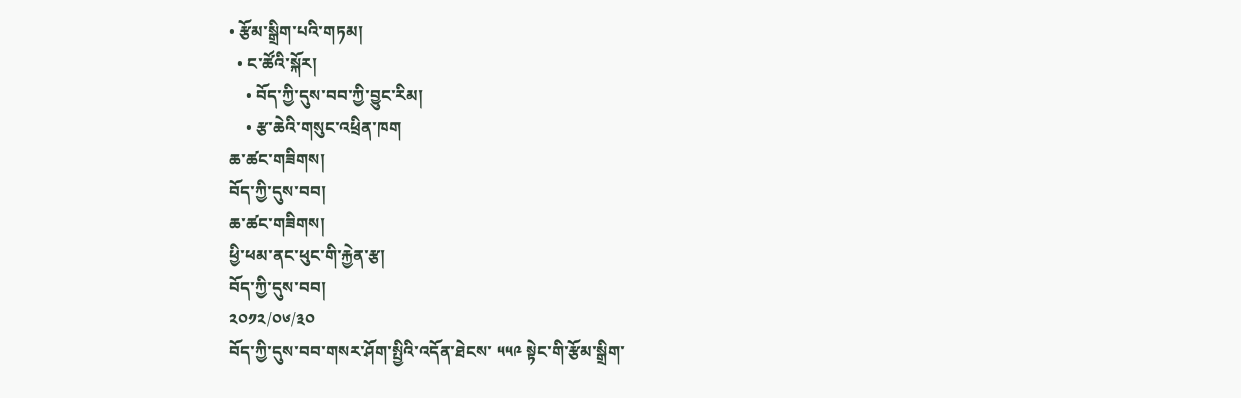• རྩོམ་སྒྲིག་པའི་གཏམ།
  • ང་ཚོའི་སྐོར།
    • བོད་ཀྱི་དུས་བབ་ཀྱི་བྱུང་རིམ།
    • རྩ་ཆེའི་གསུང་འཕྲིན་ཁག
ཆ་ཚང་གཟིགས།
བོད་ཀྱི་དུས་བབ།
ཆ་ཚང་གཟིགས།
ཕྱི་ཕམ་ནང་ཕུང་གི་རྐྱེན་རྩ།
བོད་ཀྱི་དུས་བབ།
༢༠༡༢/༠༦/༣༠
བོད་ཀྱི་དུས་བབ་གསར་ཤོག་སྤྱིའི་འདོན་ཐེངས་ ༥༥༩ སྟེང་གི་རྩོམ་སྒྲིག་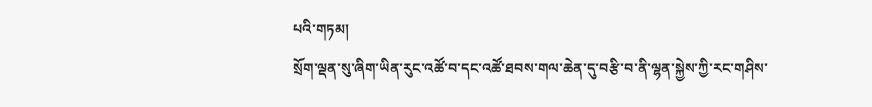པའི་གཏམ།
སྲོག་ལྡན་སུ་ཞིག་ཡིན་རུང་འཚོ་བ་དང་འཚོ་ཐབས་གལ་ཆེན་དུ་བརྩི་བ་ནི་ལྷན་སྐྱེས་ཀྱི་རང་གཤིས་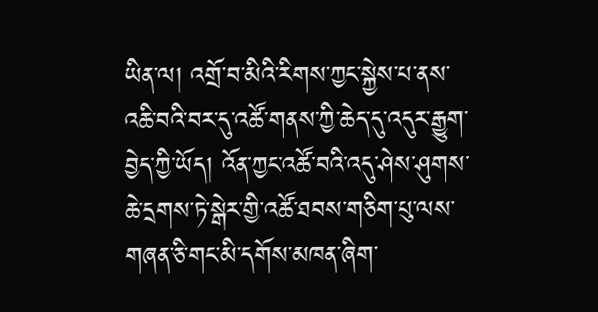ཡིན་ལ། འགྲོ་བ་མིའི་རིགས་ཀྱང་སྐྱེས་པ་ནས་འཆི་བའི་བར་དུ་འཚོ་གནས་ཀྱི་ཆེད་དུ་འདུར་རྒྱུག་བྱེད་ཀྱི་ཡོད། འོན་ཀྱང་འཚོ་བའི་འདུ་ཤེས་ཤུགས་ཆེ་དྲགས་ཏེ་སྒེར་གྱི་འཚོ་ཐབས་གཅིག་པུ་ལས་གཞན་ཅི་གང་མི་དགོས་མཁན་ཞིག་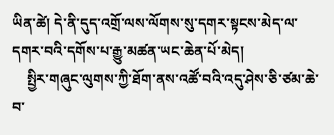ཡིན་ཚེ། དེ་ནི་དུད་འགྲོ་ལས་ལོགས་སུ་དགར་སྟངས་མེད་ལ་དགར་བའི་དགོས་པ་རྒྱུ་མཚན་ཡང་ཆེན་པོ་མེད།
    སྤྱིར་གཞུང་ལུགས་ཀྱི་ཐོག་ནས་འཚོ་བའི་འདུ་ཤེས་ཅི་ཙམ་ཆེ་བ་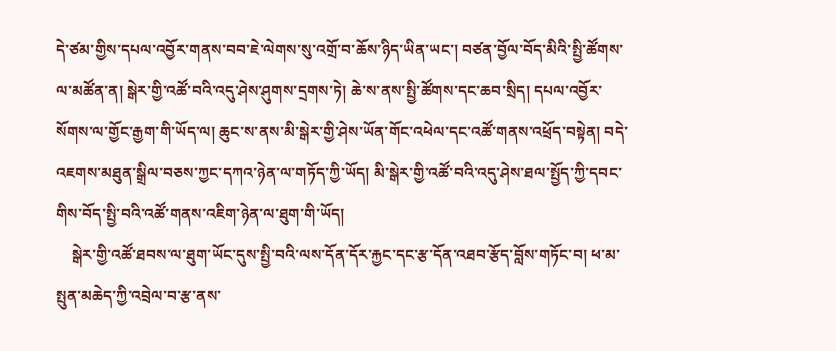དེ་ཙམ་གྱིས་དཔལ་འབྱོར་གནས་བབ་ཇེ་ལེགས་སུ་འགྲོ་བ་ཆོས་ཉིད་ཡིན་ཡང་། བཙན་བྱོལ་བོད་མིའི་སྤྱི་ཚོགས་ལ་མཚོན་ན། སྒེར་གྱི་འཚོ་བའི་འདུ་ཤེས་ཤུགས་དྲགས་ཏེ། ཆེ་ས་ནས་སྤྱི་ཚོགས་དང་ཆབ་སྲིད། དཔལ་འབྱོར་སོགས་ལ་གྱོང་རྒྱག་གི་ཡོད་ལ། ཆུང་ས་ནས་མི་སྒེར་གྱི་ཤེས་ཡོན་གོང་འཕེལ་དང་འཚོ་གནས་འཕྲོད་བསྟེན། བདེ་འཇགས་མཐུན་སྒྲིལ་བཅས་ཀྱང་དཀའ་ཉེན་ལ་གཏོད་ཀྱི་ཡོད། མི་སྒེར་གྱི་འཚོ་བའི་འདུ་ཤེས་ཐལ་སྤྱོད་ཀྱི་དབང་གིས་བོད་སྤྱི་བའི་འཚོ་གནས་འཇིག་ཉེན་ལ་ཐུག་གི་ཡོད།
    སྒེར་གྱི་འཚོ་ཐབས་ལ་ཐུག་ཡོང་དུས་སྤྱི་བའི་ལས་དོན་དོར་རྐྱང་དང་རྩ་དོན་འཐབ་རྩོད་བློས་གཏོང་བ། ཕ་མ་སྤུན་མཆེད་ཀྱི་འབྲེལ་བ་རྩ་ནས་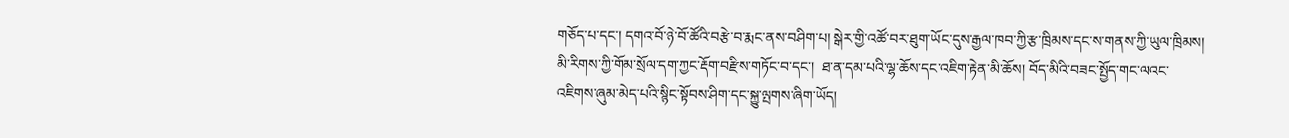གཅོད་པ་དང་། དགའ་བོ་ཉེ་བོ་ཚོའི་བརྩེ་བ་རྨང་ནས་བཤིག་པ། སྒེར་གྱི་འཚོ་བར་ཐུག་ཡོང་དུས་རྒྱལ་ཁབ་ཀྱི་རྩ་ཁྲིམས་དང་ས་གནས་ཀྱི་ཡུལ་ཁྲིམས། མི་རིགས་ཀྱི་གོམ་སྲོལ་དག་ཀྱང་རྡོག་བརྫིས་གཏོང་བ་དང་།  ཐ་ན་དམ་པའི་ལྷ་ཆོས་དང་འཇིག་རྟེན་མི་ཆོས། བོད་མིའི་བཟང་སྤྱོད་གང་ལའང་འཇིགས་ཞུམ་མེད་པའི་སྙིང་སྟོབས་ཤིག་དང་སྐྱུ་ལྤགས་ཞིག་ཡོད།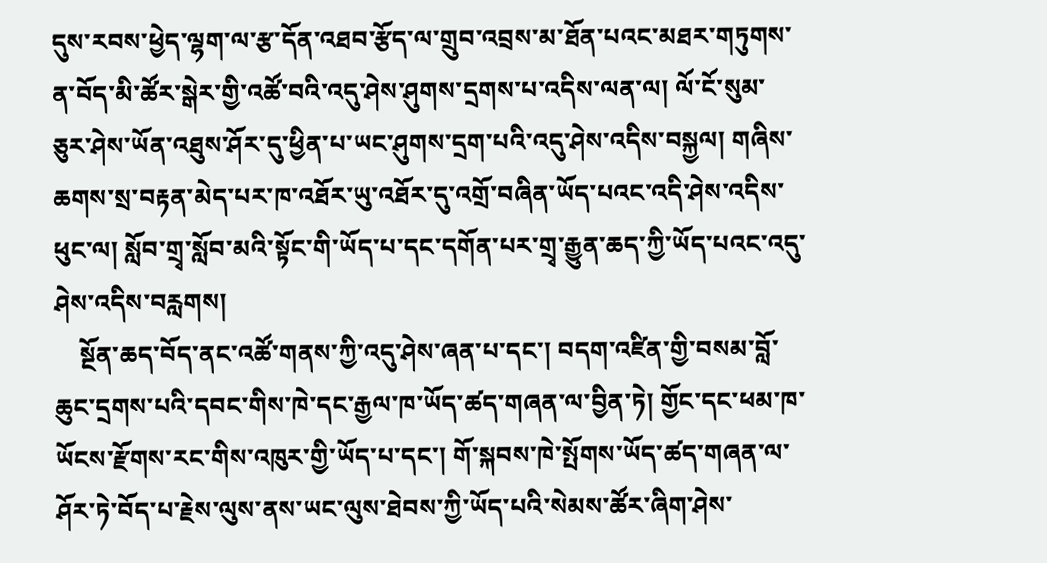དུས་རབས་ཕྱེད་ལྷག་ལ་རྩ་དོན་འཐབ་རྩོད་ལ་གྲུབ་འབྲས་མ་ཐོན་པའང་མཐར་གཏུགས་ན་བོད་མི་ཚོར་སྒེར་གྱི་འཚོ་བའི་འདུ་ཤེས་ཤུགས་དྲགས་པ་འདིས་ལན་ལ། ལོ་ངོ་སུམ་ཅུར་ཤེས་ཡོན་འཐུས་ཤོར་དུ་ཕྱིན་པ་ཡང་ཤུགས་དྲག་པའི་འདུ་ཤེས་འདིས་བསྐྱལ། གཞིས་ཆགས་སྲ་བརྟན་མེད་པར་ཁ་འཐོར་ཡུ་འཐོར་དུ་འགྲོ་བཞིན་ཡོད་པའང་འདི་ཤེས་འདིས་ཕུང་ལ། སློབ་གྲྭ་སློབ་མའི་སྟོང་གི་ཡོད་པ་དང་དགོན་པར་གྲྭ་རྒྱུན་ཆད་ཀྱི་ཡོད་པའང་འདུ་ཤེས་འདིས་བརླགས།
    སྔོན་ཆད་བོད་ནང་འཚོ་གནས་ཀྱི་འདུ་ཤེས་ཞན་པ་དང་། བདག་འཛིན་གྱི་བསམ་བློ་ཆུང་དྲགས་པའི་དབང་གིས་ཁེ་དང་རྒྱལ་ཁ་ཡོད་ཚད་གཞན་ལ་བྱིན་ཏེ། གྱོང་དང་ཕམ་ཁ་ཡོངས་རྫོགས་རང་གིས་འཁུར་གྱི་ཡོད་པ་དང་། གོ་སྐབས་ཁེ་སྤོགས་ཡོད་ཚད་གཞན་ལ་ཤོར་ཏེ་བོད་པ་རྗེས་ལུས་ནས་ཡང་ལུས་ཐེབས་ཀྱི་ཡོད་པའི་སེམས་ཚོར་ཞིག་ཤེས་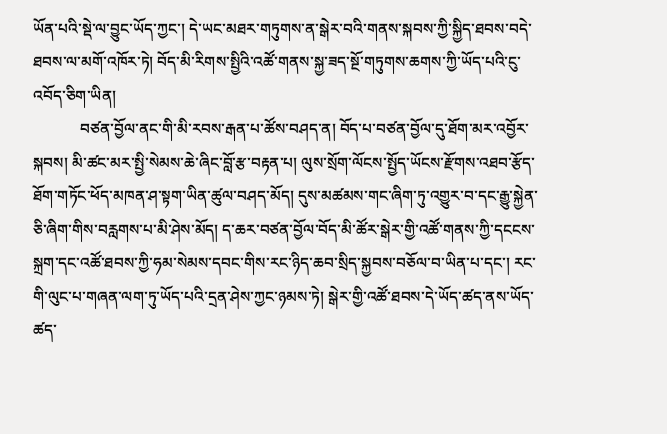ཡོན་པའི་སྡེ་ལ་བྱུང་ཡོད་ཀྱང་། དེ་ཡང་མཐར་གཏུགས་ན་སྒེར་བའི་གནས་སྐབས་ཀྱི་སྐྱིད་ཐབས་བདེ་ཐབས་ལ་མགོ་འཁོར་ཏེ། བོད་མི་རིགས་སྤྱིའི་འཚོ་གནས་སྐྱ་ཟད་སྔོ་གཏུགས་ཆགས་ཀྱི་ཡོད་པའི་ངུ་འབོད་ཅིག་ཡིན།
            བཙན་བྱོལ་ནང་གི་མི་རབས་རྒན་པ་ཚོས་བཤད་ན། བོད་པ་བཙན་བྱོལ་དུ་ཐོག་མར་འབྱོར་སྐབས། མི་ཚང་མར་སྤྱི་སེམས་ཆེ་ཞིང་བློ་རྩ་བརྟན་པ། ལུས་སྲོག་ལོངས་སྤྱོད་ཡོངས་རྫོགས་འཐབ་རྩོད་ཐོག་གཏོང་ཕོད་མཁན་ཤ་སྟག་ཡིན་ཚུལ་བཤད་མོད། དུས་མཚམས་གང་ཞིག་ཏུ་འགྱུར་བ་དང་རྒྱུ་སྐྱེན་ཅི་ཞིག་གིས་བརླགས་པ་མི་ཤེས་མོད། ད་ཆར་བཙན་བྱོལ་བོད་མི་ཚོར་སྒེར་གྱི་འཚོ་གནས་ཀྱི་དངངས་སྐྲག་དང་འཚོ་ཐབས་ཀྱི་ཧམ་སེམས་དབང་གིས་རང་ཉིད་ཆབ་སྲིད་སྐྱབས་བཅོལ་བ་ཡིན་པ་དང་། རང་གི་ལུང་པ་གཞན་ལག་ཏུ་ཡོད་པའི་དྲན་ཤེས་ཀྱང་ཉམས་ཏེ། སྒེར་གྱི་འཚོ་ཐབས་དེ་ཡོད་ཚད་ནས་ཡོད་ཚད་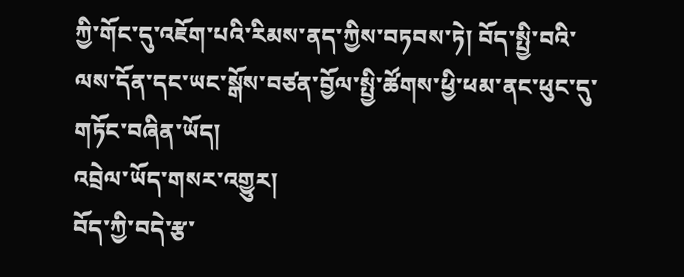ཀྱི་གོང་དུ་འཇོག་པའི་རིམས་ནད་ཀྱིས་བཏབས་ཏེ། བོད་སྤྱི་བའི་ལས་དོན་དང་ཡང་སྒོས་བཙན་བྱོལ་སྤྱི་ཚོགས་ཕྱི་ཕམ་ནང་ཕུང་དུ་གཏོང་བཞིན་ཡོད།
འབྲེལ་ཡོད་གསར་འགྱུར།
བོད་ཀྱི་བདེ་རྩ་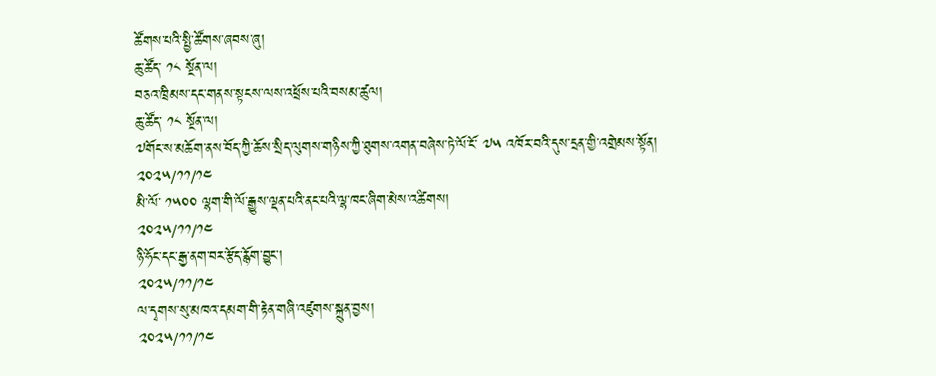ཚོགས་པའི་སྤྱི་ཚོགས་ཞབས་ཞུ།
ཆུ་ཚོད་ ༡༨ སྔོན་ལ།
བཅའ་ཁྲིམས་དང་གནས་སྟངས་ལས་འཕྲོས་པའི་བསམ་ཚུལ།
ཆུ་ཚོད་ ༡༨ སྔོན་ལ།
༧གོང་ས་མཆོག་ནས་བོད་ཀྱི་ཆོས་སྲིད་ལུགས་གཉིས་ཀྱི་ཐུགས་འགན་བཞེས་ཏེ་ལོ་ངོ་ ༧༥ འཁོར་བའི་དུས་དྲན་གྱི་འགྲེམས་སྟོན།
༢༠༢༥/༡༡/༡༤
མི་ལོ་ ༡༥༠༠ ལྷག་གི་ལོ་རྒྱུས་ལྡན་པའི་ནང་པའི་ལྷ་ཁང་ཞིག་མེས་འཚིགས།
༢༠༢༥/༡༡/༡༤
ཉི་ཧོང་དང་རྒྱ་ནག་བར་རྩོད་རྙོག་བྱུང་།
༢༠༢༥/༡༡/༡༤
ལ་དྭགས་སུ་མཁའ་དམག་གི་རྟེན་གཞི་འཛུགས་སྐྲུན་བྱས།
༢༠༢༥/༡༡/༡༤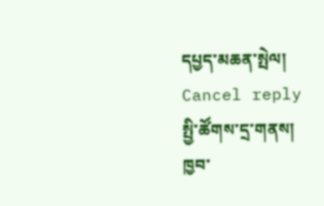དཔྱད་མཆན་སྤེལ། Cancel reply
སྤྱི་ཚོགས་དྲ་གནས།
ཁྱབ་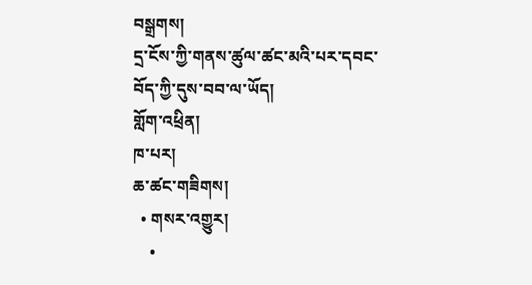བསྒྲགས།
དྲ་ངོས་ཀྱི་གནས་ཚུལ་ཚང་མའི་པར་དབང་བོད་ཀྱི་དུས་བབ་ལ་ཡོད།
གློག་འཕྲིན།
ཁ་པར།
ཆ་ཚང་གཟིགས།
  • གསར་འགྱུར།
    •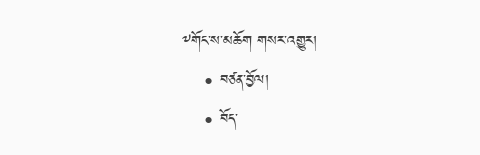༸གོང་ས་མཆོག གསར་འགྱུར།
    • བཙན་བྱོལ།
    • བོད་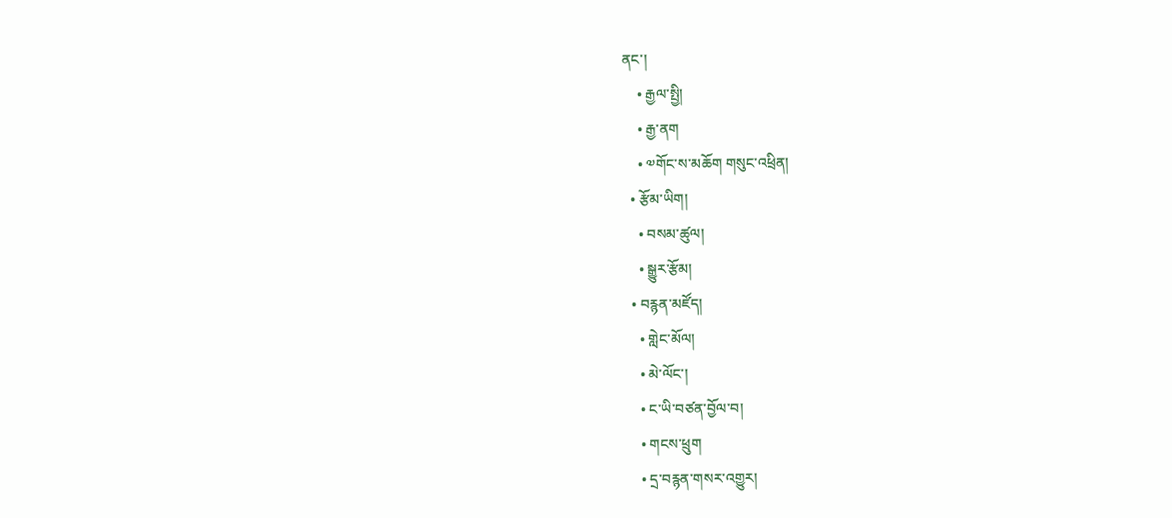ནང་།
    • རྒྱལ་སྤྱི།
    • རྒྱ་ནག
    • ༧གོང་ས་མཆོག གསུང་འཕྲིན།
  • རྩོམ་ཡིག།
    • བསམ་ཚུལ།
    • སྒྱུར་རྩོམ།
  • བརྙན་མཛོད།
    • གླེང་མོལ།
    • མེ་ལོང་།
    • ང་ཡི་བཙན་བྱོལ་བ།
    • གངས་ཕྲུག
    • དྲ་བརྙན་གསར་འགྱུར།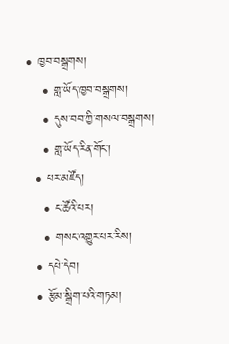• ཁྱབ་བསྒྲགས།
    • གླ་ཡོད་ཁྱབ་བསྒྲགས།
    • དུས་བབ་ཀྱི་གསལ་བསྒྲགས།
    • གླ་ཡོད་རིན་གོང་།
  • པར་མཛོད།
    • ང་ཚོའི་པར།
    • གསང་འགྱུར་པར་རིས།
  • དཔེ་དེབ།
  • རྩོམ་སྒྲིག་པའི་གཏམ།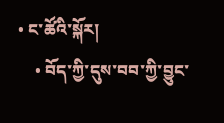• ང་ཚོའི་སྐོར།
    • བོད་ཀྱི་དུས་བབ་ཀྱི་བྱུང་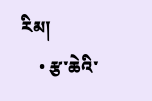རིམ།
    • རྩ་ཆེའི་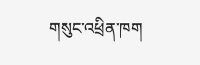གསུང་འཕྲིན་ཁག